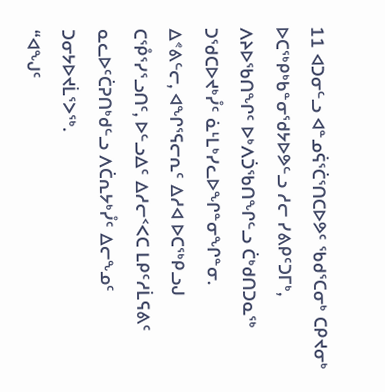11 ᐊᑐᓂᓪᓗ ᐊᓐᓄᕌᕐᑖᕐᑎᑕᐅᕗᑦ ᖃᑯᕐᑕᓂᒃ ᑕᑭᔪᓂᒃ ᐅᑕᖅᑭᒃᑲᓐᓂᖁᔭᐅᕗᓪᓗ ᓱᓕ ᓯᕕᑭᑦᑐᒥᒃ, ᐱᔨᐅᖃᑎᖏᑦ ᐅᒃᐱᑑᖃᑎᖏᓪᓗ ᑖᒃᑯᑎᑐᓇᖅ ᑐᖁᑕᐅᔪᒃᓮᑦ ᓈᒻᒪᒃᓯᓚᐅᖏᓐᓂᖏᓐᓂ.
ᐃᕝᕕᓪᓕ, ᐊᖏᕐᕋᓕᕆᑦ ᐃᓱᐊ ᐅᑕᖅᑭᓗᒍ ᑕᕾᕐᓯᕐᓗᑎᑦ, ᐅᓪᓗᐃᑦ ᐃᓱᓕᑉᐸᑕ ᒪᑭᑦᓱᒫᕋᕕᑦ ᓇᓚᐅᑦᑖᕈᑎᒃᑯᓪᓗ ᐱᑖᕆᔭᒃᓮᑦ ᐃᓕᖕᓄᑦ ᑐᓂᔭᐅᔪᒫᕐᐳᖅ.
“ᐊᖑᑦ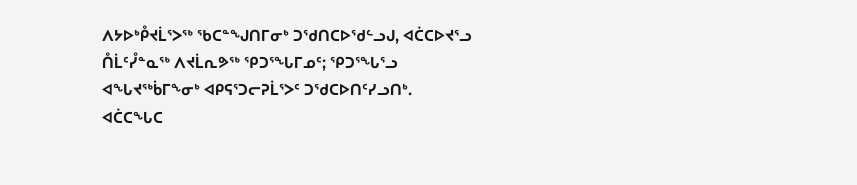ᐱᔭᐅᒃᑬᔪᒫᕐᐳᖅ ᖃᑕᓐᖑᑎᒥᓂᒃ ᑐᖁᑎᑕᐅᖁᓪᓗᒍ, ᐊᑖᑕᐅᔪᕐᓗ ᑍᒫᑦᓮᓐᓇᖅ ᐱᔪᒫᕆᕗᖅ ᕿᑐᕐᖓᒥᓄᑦ; ᕿᑐᕐᖓᕐᓗ ᐊᖓᔪᖅᑳᒥᖕᓂᒃ ᐊᑭᕋᕐᑐᓕᕈᒫᕐᐳᑦ ᑐᖁᑕᐅᑎᑦᓯᓗᑎᒃ.
ᐊᑖᑕᖓᑕ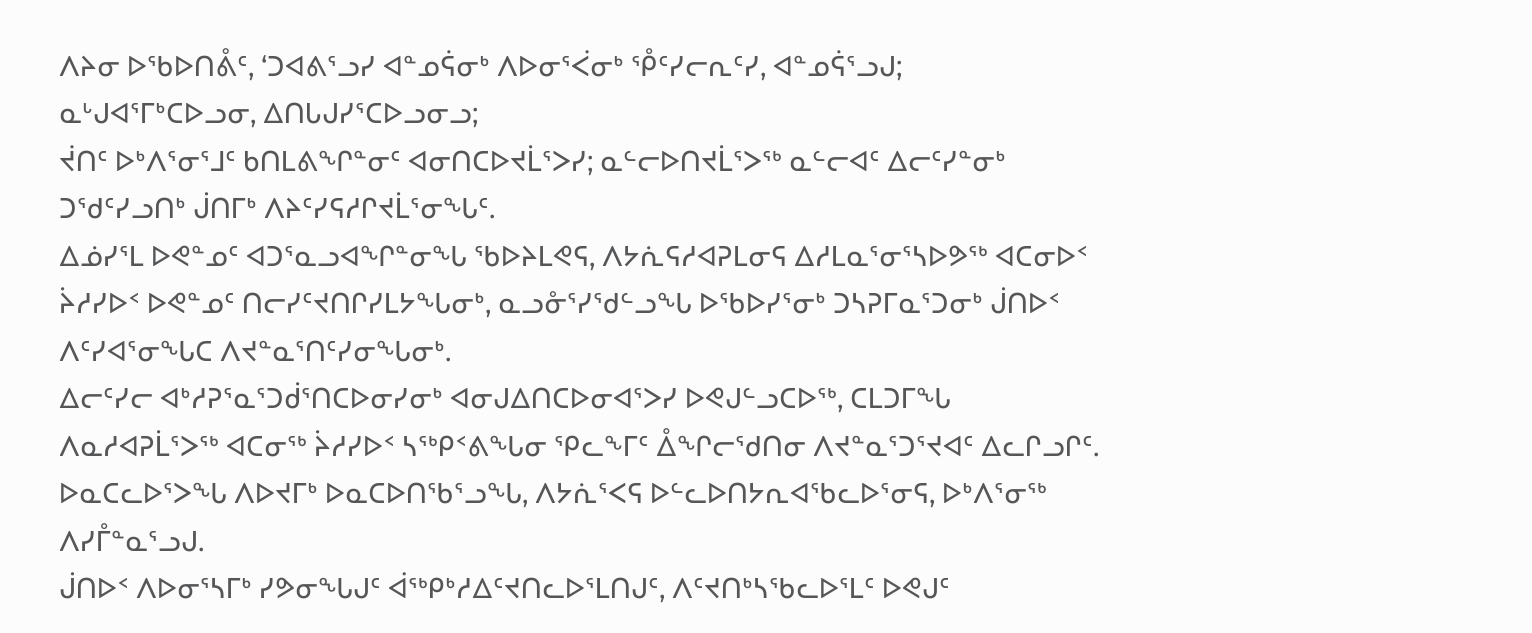ᐱᔨᓂ ᐅᖃᐅᑎᕔᑦ, ‘ᑐᐊᕕᕐᓗᓯ ᐊᓐᓄᕌᓂᒃ ᐱᐅᓂᕐᐹᓂᒃ ᕾᑦᓯᓕᕆᑦᓯ, ᐊᓐᓄᕌᕐᓗᒍ; ᓇᒡᒍᐊᕐᒥᒃᑕᐅᓗᓂ, ᐃᑎᒐᒍᓯᕐᑕᐅᓗᓂᓗ;
ᔫᑎᑦ ᐅᒃᐱᕐᓂᕐᒧᑦ ᑲᑎᒪᕕᖏᓐᓂᑦ ᐊᓂᑎᑕᐅᔪᒫᕐᐳᓯ; ᓇᓪᓕᐅᑎᔪᒫᕐᐳᖅ ᓇᓪᓕᐊᑦ ᐃᓕᑦᓯᓐᓂᒃ ᑐᖁᑦᓯᓗᑎᒃ ᒎᑎᒥᒃ ᐱᔨᑦᓯᕋᓱᒋᔪᒫᕐᓂᖓᑦ.
ᐃᓅᓯᕐᒪ ᐅᕙᓐᓄᑦ ᐊᑐᕐᓇᓗᐊᖏᓐᓂᖓ ᖃᐅᔨᒪᕙᕋ, ᐱᔭᕇᕋᓱᐊᕈᒪᓂᕋ ᐃᓱᒪᓇᕐᓂᕐᓴᐅᕗᖅ ᐊᑕᓂᐅᑉ ᔩᓱᓯᐅᑉ ᐅᕙᓐᓄᑦ ᑎᓕᓯᑦᔪᑎᒋᓯᒪᔭᖓᓂᒃ, ᓇᓗᓁᕐᓯᖁᓪᓗᖓ ᐅᖃᐅᓯᕐᓂᒃ ᑐᓴᕈᒥᓇᕐᑐᓂᒃ ᒎᑎᐅᑉ ᐱᑦᓯᐊᕐᓂᖓᑕ ᐱᔪᓐᓇᕐᑎᑦᓯᓂᖓᓂᒃ.
ᐃᓕᑦᓯᓕ ᐊᒃᓱᕈᕐᓇᕐᑐᑰᕐᑎᑕᐅᓂᓯᓂᒃ ᐊᓂᒍᐃᑎᑕᐅᓂᐊᕐᐳᓯ ᐅᕙᒍᓪᓗᑕᐅᖅ, ᑕᒪᑐᒥᖓ ᐱᓇᓱᐊᕈᒫᕐᐳᖅ ᐊᑕᓂᖅ ᔩᓱᓯᐅᑉ ᓴᖅᑭᑉᕕᖓᓂ ᕿᓚᖕᒥᑦ ᐂᖏᓕᖁᑎᓂ ᐱᔪᓐᓇᕐᑐᕐᔪᐊᑦ ᐃᓚᒋᓗᒋᑦ.
ᐅᓇᑕᓚᐅᕐᐳᖓ ᐱᐅᔪᒥᒃ ᐅᓇᑕᐅᑎᖃᕐᓗᖓ, ᐱᔭᕇᕐᐸᕋ ᐅᓪᓚᐅᑎᔭᕆᐊᖃᓚᐅᕐᓂᕋ, ᐅᒃᐱᕐᓂᖅ ᐱᓯᒤᓐᓇᕐᓗᒍ.
ᒎᑎᐅᑉ ᐱᐅᓂᕐᓴᒥᒃ ᓯᕗᓂᖓᒍᑦ ᐋᖅᑭᒃᓱᐃᑦᔪᑎᓚᐅᕐᒪᑎᒍᑦ, ᐱᑦᔪᑎᒃᓴᖃᓚᐅᕐᒪᑦ ᐅᕙᒍᑦ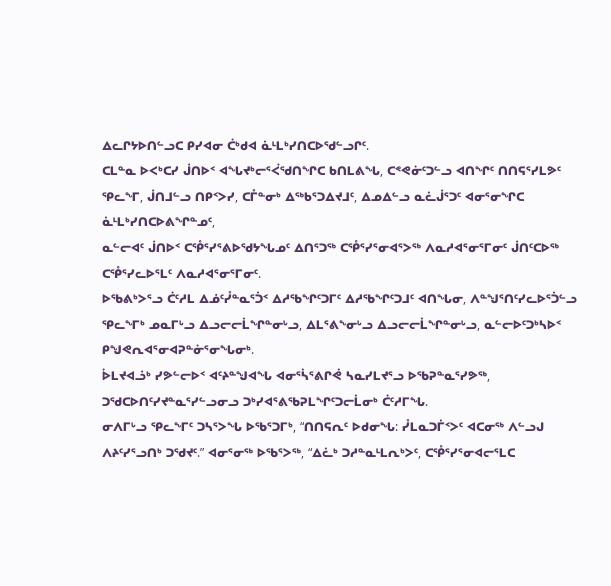ᐃᓚᒋᔭᐅᑎᓪᓗᑕ ᑭᓯᐊᓂ ᑖᒃᑯᐊ ᓈᒻᒪᒃᓯᑎᑕᐅᖁᓪᓗᒋᑦ.
ᑕᒪᓐᓇ ᐅᐸᒃᑕᓯ ᒎᑎᐅᑉ ᐊᖓᔪᒃᓕᕐᐹᖁᑎᖏᑕ ᑲᑎᒪᕕᖓ, ᑕᕝᕙᓃᑦᑐᓪᓗ ᐊᑎᖏᑦ ᑎᑎᕋᕐᓯᒪᕗᑦ ᕿᓚᖕᒥ, ᒎᑎᒧᓪᓗ ᑎᑭᑉᐳᓯ, ᑕᒤᓐᓂᒃ ᐃᖅᑲᕐᑐᐃᔪᒧᑦ, ᐃᓄᐃᓪᓗ ᓇᓛᒎᕐᑐᑦ ᐊᓂᕐᓂᖏᑕ ᓈᒻᒪᒃᓯᑎᑕᐅᕕᖏᓐᓄᑦ,
ᓇᓪᓕᐊᑦ ᒎᑎᐅᑉ ᑕᕾᕐᓯᕐᕕᐅᖁᔭᖓᓄᑦ ᐃᑎᕐᑐᖅ ᑕᕾᕐᓯᕐᓂᐊᕐᐳᖅ ᐱᓇᓱᐊᕐᓂᕐᒥᓂᑦ ᒎᑎᑦᑕᐅᖅ ᑕᕾᕐᓯᓚᐅᕐᒪᑦ ᐱᓇᓱᐊᕐᓂᕐᒥᓂᑦ.
ᐅᖃᕕᒃᐳᕐᓗ ᑖᑦᓱᒪ ᐃᓅᑦᓮᓐᓇᕐᑑᑉ ᐃᓱᖃᖏᑦᑐᒥᑦ ᐃᓱᖃᖏᑦᑐᒧᑦ ᐊᑎᖓᓂ, ᐱᓐᖑᕐᑎᑦᓯᓚᐅᕐᑑᓪᓗ ᕿᓚᖕᒥᒃ ᓄᓇᒥᒡᓗ ᐃᓗᓕᓕᒫᖏᓐᓂᒡᓗ, ᐃᒪᕐᕕᖕᓂᒡᓗ ᐃᓗᓕᓕᒫᖏᓐᓂᒡᓗ, ᓇᓪᓕᐅᑦᑐᒃᓴᐅᑉ ᑭᖑᕙᕆᐊᕐᓂᐊᕈᓐᓃᕐᓂᖓᓂᒃ.
ᐆᒪᔪᐊᓘᒃ ᓯᕗᓪᓕᐅᑉ ᐊᑦᔨᓐᖑᐊᖓ ᐊᓂᕐᓵᕐᕕᒋᕚ ᓴᓇᓯᒪᔪᕐᓗ ᐅᖃᕈᓐᓇᕐᓯᕗᖅ, ᑐᖁᑕᐅᑎᑦᓯᔪᓐᓇᕐᓯᓪᓗᓂᓗ ᑐᒃᓯᐊᕐᕕᖃᕈᒪᖏᑦᑐᓕᒫᓂᒃ ᑖᑦᓱᒥᖓ.
ᓂᐱᒥᒡᓗ ᕿᓚᖕᒥᑦ ᑐᓴᕐᐳᖓ ᐅᖃᕐᑐᒥᒃ, “ᑎᑎᕋᕆᑦ ᐅᑯᓂᖓ: ᓮᒪᓇᑐᒦᑉᐳᑦ ᐊᑕᓂᖅ ᐱᓪᓗᒍ ᐱᔨᑦᓯᕐᓗᑎᒃ ᑐᖁᔪᑦ.” ᐊᓂᕐᓂᖅ ᐅᖃᕐᐳᖅ, “ᐃᓛᒃ ᑐᓱᓐᓇᒻᒪᕆᒃᐳᑦ, ᑕᕾᕐᓯᕐᓂᐊᓕᕐᒪᑕ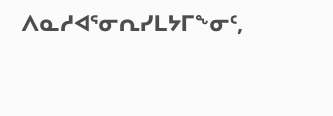ᐱᓇᓱᐊᕐᓂᕆᓯᒪᔭᒥᖕᓂᑦ,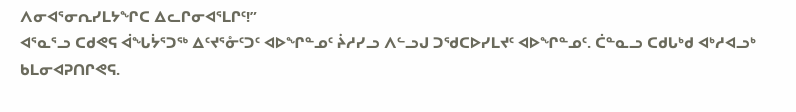ᐱᓂᐊᕐᓂᕆᓯᒪᔭᖏᑕ ᐃᓚᒋᓂᐊᕐᒪᒋᑦ!”
ᐊᕐᓇᕐᓗ ᑕᑯᕙᕋ ᐋᖓᔮᕐᑐᖅ ᐃᑦᔪᕐᓁᑦᑐᑦ ᐊᐅᖏᓐᓄᑦ ᔩᓱᓯᓗ ᐱᓪᓗᒍ ᑐᖁᑕᐅᓯᒪᔪᑦ ᐊᐅᖏᓐᓄᑦ. ᑖᓐᓇᓗ ᑕᑯᒐᒃᑯ ᐊᒃᓱᐊᓗᒃ ᑲᒪᓂᐊᕈᑎᒋᕙᕋ.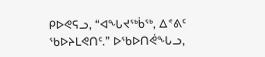ᑭᐅᕙᕋᓗ, “ᐊᖓᔪᖅᑳᖅ, ᐃᕝᕕᑦ ᖃᐅᔨᒪᕙᑎᑦ.” ᐅᖃᐅᑎᕚᖓᓗ,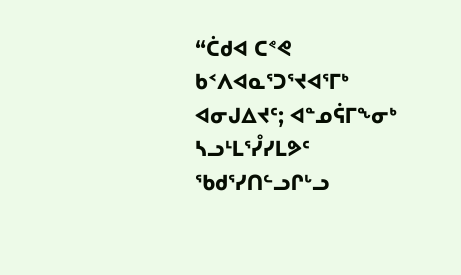“ᑖᑯᐊ ᑕᕝᕙ ᑲᑉᐱᐊᓇᕐᑐᕐᔪᐊᕐᒥᒃ ᐊᓂᒍᐃᔪᑦ; ᐊᓐᓄᕌᒥᖕᓂᒃ ᓴᓗᒻᒪᕐᓮᓯᒪᕗᑦ ᖃᑯᕐᓯᑎᓪᓗᒋᒡᓗ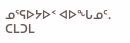ᓄᕐᕋᐅᔭᐅᑉ ᐊᐅᖓᓄᑦ.
ᑕᒪᑐᒪ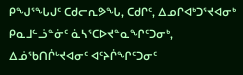ᑭᖑᕐᖓᒍᑦ ᑕᑯᓕᕆᕗᖓ, ᑕᑯᒋᑦ, ᐃᓄᒋᐊᒃᑐᕐᔪᐊᓂᒃ ᑭᓇᒧᓪᓘᓐᓃᑦ ᓈᓴᕐᑕᐅᔪᓐᓇᖏᑦᑐᓂᒃ, ᐃᓅᖃᑎᒌᒡᔪᐊᓂᑦ ᐊᑦᔨᒌᖏᑦᑐᓂᑦ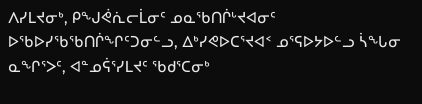ᐱᓯᒪᔪᓂᒃ, ᑭᖑᕚᕇᓕᒫᓂᑦ ᓄᓇᖃᑎᒌᒡᔪᐊᓂᑦ ᐅᖃᐅᓯᖃᖃᑎᒌᖏᑦᑐᓂᓪᓗ, ᐃᒃᓯᕙᐅᑕᕐᔪᐊᑉ ᓄᕐᕋᐅᔭᐅᓪᓗ ᓵᖓᓂ ᓇᖏᕐᐳᑦ, ᐊᓐᓄᕌᕐᓯᒪᔪᑦ ᖃᑯᕐᑕᓂᒃ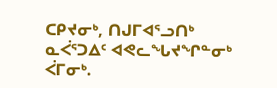ᑕᑭᔪᓂᒃ, ᑎᒍᒥᐊᕐᓗᑎᒃ ᓇᐹᕐᑐᐃᑦ ᐊᕙᓚᖓᔪᖏᓐᓂᒃ ᐹᒥᓂᒃ.